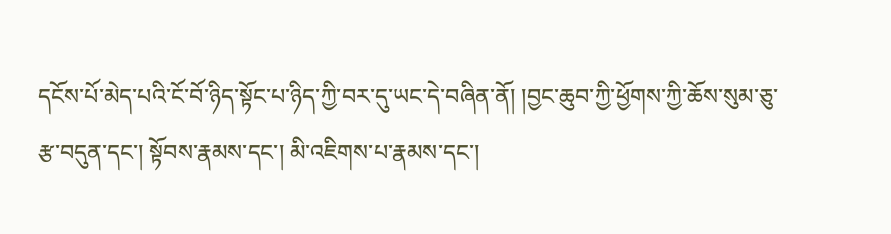དངོས་པོ་མེད་པའི་ངོ་བོ་ཉིད་སྟོང་པ་ཉིད་ཀྱི་བར་དུ་ཡང་དེ་བཞིན་ནོ། །བྱང་ཆུབ་ཀྱི་ཕྱོགས་ཀྱི་ཆོས་སུམ་ཅུ་རྩ་བདུན་དང་། སྟོབས་རྣམས་དང་། མི་འཇིགས་པ་རྣམས་དང་།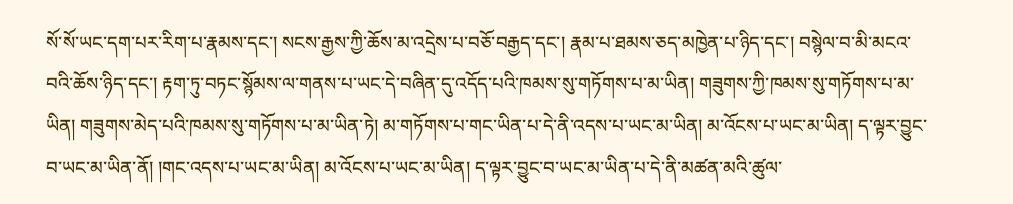སོ་སོ་ཡང་དག་པར་རིག་པ་རྣམས་དང་། སངས་རྒྱས་ཀྱི་ཆོས་མ་འདྲེས་པ་བཅོ་བརྒྱད་དང་། རྣམ་པ་ཐམས་ཅད་མཁྱེན་པ་ཉིད་དང་། བསྙེལ་བ་མི་མངའ་བའི་ཆོས་ཉིད་དང་། རྟག་ཏུ་བཏང་སྙོམས་ལ་གནས་པ་ཡང་དེ་བཞིན་དུ་འདོད་པའི་ཁམས་སུ་གཏོགས་པ་མ་ཡིན། གཟུགས་ཀྱི་ཁམས་སུ་གཏོགས་པ་མ་ཡིན། གཟུགས་མེད་པའི་ཁམས་སུ་གཏོགས་པ་མ་ཡིན་ཏེ། མ་གཏོགས་པ་གང་ཡིན་པ་དེ་ནི་འདས་པ་ཡང་མ་ཡིན། མ་འོངས་པ་ཡང་མ་ཡིན། ད་ལྟར་བྱུང་བ་ཡང་མ་ཡིན་ནོ། །གང་འདས་པ་ཡང་མ་ཡིན། མ་འོངས་པ་ཡང་མ་ཡིན། ད་ལྟར་བྱུང་བ་ཡང་མ་ཡིན་པ་དེ་ནི་མཚན་མའི་ཚུལ་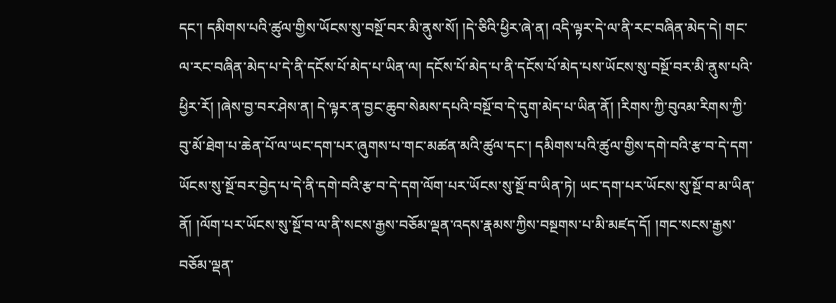དང་། དམིགས་པའི་ཚུལ་གྱིས་ཡོངས་སུ་བསྔོ་བར་མི་ནུས་སོ། །དེ་ཅིའི་ཕྱིར་ཞེ་ན། འདི་ལྟར་དེ་ལ་ནི་རང་བཞིན་མེད་དེ། གང་ལ་རང་བཞིན་མེད་པ་དེ་ནི་དངོས་པོ་མེད་པ་ཡིན་ལ། དངོས་པོ་མེད་པ་ནི་དངོས་པོ་མེད་པས་ཡོངས་སུ་བསྔོ་བར་མི་ནུས་པའི་ཕྱིར་རོ། །ཞེས་བྱ་བར་ཤེས་ན། དེ་ལྟར་ན་བྱང་ཆུབ་སེམས་དཔའི་བསྔོ་བ་དེ་དུག་མེད་པ་ཡིན་ནོ། །རིགས་ཀྱི་བུའམ་རིགས་ཀྱི་བུ་མོ་ཐེག་པ་ཆེན་པོ་ལ་ཡང་དག་པར་ཞུགས་པ་གང་མཚན་མའི་ཚུལ་དང་། དམིགས་པའི་ཚུལ་གྱིས་དགེ་བའི་རྩ་བ་དེ་དག་ཡོངས་སུ་སྔོ་བར་བྱེད་པ་དེ་ནི་དགེ་བའི་རྩ་བ་དེ་དག་ལོག་པར་ཡོངས་སུ་སྔོ་བ་ཡིན་ཏེ། ཡང་དག་པར་ཡོངས་སུ་སྔོ་བ་མ་ཡིན་ནོ། །ལོག་པར་ཡོངས་སུ་སྔོ་བ་ལ་ནི་སངས་རྒྱས་བཅོམ་ལྡན་འདས་རྣམས་ཀྱིས་བསྔགས་པ་མི་མཛད་དོ། །གང་སངས་རྒྱས་བཅོམ་ལྡན་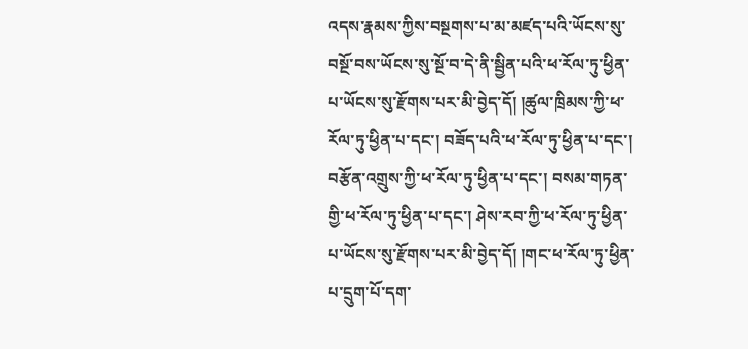འདས་རྣམས་ཀྱིས་བསྔགས་པ་མ་མཛད་པའི་ཡོངས་སུ་བསྔོ་བས་ཡོངས་སུ་སྔོ་བ་དེ་ནི་སྦྱིན་པའི་ཕ་རོལ་ཏུ་ཕྱིན་པ་ཡོངས་སུ་རྫོགས་པར་མི་བྱེད་དོ། །ཚུལ་ཁྲིམས་ཀྱི་ཕ་རོལ་ཏུ་ཕྱིན་པ་དང་། བཟོད་པའི་ཕ་རོལ་ཏུ་ཕྱིན་པ་དང་། བརྩོན་འགྲུས་ཀྱི་ཕ་རོལ་ཏུ་ཕྱིན་པ་དང་། བསམ་གཏན་གྱི་ཕ་རོལ་ཏུ་ཕྱིན་པ་དང་། ཤེས་རབ་ཀྱི་ཕ་རོལ་ཏུ་ཕྱིན་པ་ཡོངས་སུ་རྫོགས་པར་མི་བྱེད་དོ། །གང་ཕ་རོལ་ཏུ་ཕྱིན་པ་དྲུག་པོ་དག་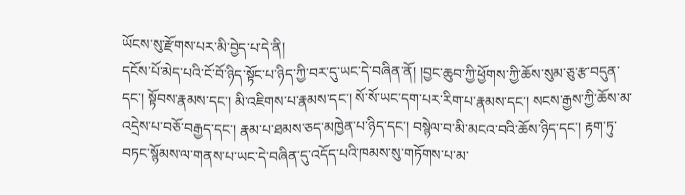ཡོངས་སུ་རྫོགས་པར་མི་བྱེད་པ་དེ་ནི།
དངོས་པོ་མེད་པའི་ངོ་བོ་ཉིད་སྟོང་པ་ཉིད་ཀྱི་བར་དུ་ཡང་དེ་བཞིན་ནོ། །བྱང་ཆུབ་ཀྱི་ཕྱོགས་ཀྱི་ཆོས་སུམ་ཅུ་རྩ་བདུན་དང་། སྟོབས་རྣམས་དང་། མི་འཇིགས་པ་རྣམས་དང་། སོ་སོ་ཡང་དག་པར་རིག་པ་རྣམས་དང་། སངས་རྒྱས་ཀྱི་ཆོས་མ་འདྲེས་པ་བཅོ་བརྒྱད་དང་། རྣམ་པ་ཐམས་ཅད་མཁྱེན་པ་ཉིད་དང་། བསྙེལ་བ་མི་མངའ་བའི་ཆོས་ཉིད་དང་། རྟག་ཏུ་བཏང་སྙོམས་ལ་གནས་པ་ཡང་དེ་བཞིན་དུ་འདོད་པའི་ཁམས་སུ་གཏོགས་པ་མ་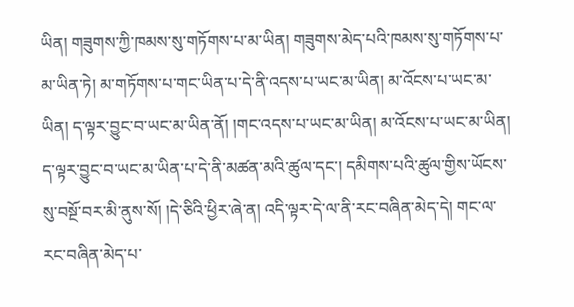ཡིན། གཟུགས་ཀྱི་ཁམས་སུ་གཏོགས་པ་མ་ཡིན། གཟུགས་མེད་པའི་ཁམས་སུ་གཏོགས་པ་མ་ཡིན་ཏེ། མ་གཏོགས་པ་གང་ཡིན་པ་དེ་ནི་འདས་པ་ཡང་མ་ཡིན། མ་འོངས་པ་ཡང་མ་ཡིན། ད་ལྟར་བྱུང་བ་ཡང་མ་ཡིན་ནོ། །གང་འདས་པ་ཡང་མ་ཡིན། མ་འོངས་པ་ཡང་མ་ཡིན། ད་ལྟར་བྱུང་བ་ཡང་མ་ཡིན་པ་དེ་ནི་མཚན་མའི་ཚུལ་དང་། དམིགས་པའི་ཚུལ་གྱིས་ཡོངས་སུ་བསྔོ་བར་མི་ནུས་སོ། །དེ་ཅིའི་ཕྱིར་ཞེ་ན། འདི་ལྟར་དེ་ལ་ནི་རང་བཞིན་མེད་དེ། གང་ལ་རང་བཞིན་མེད་པ་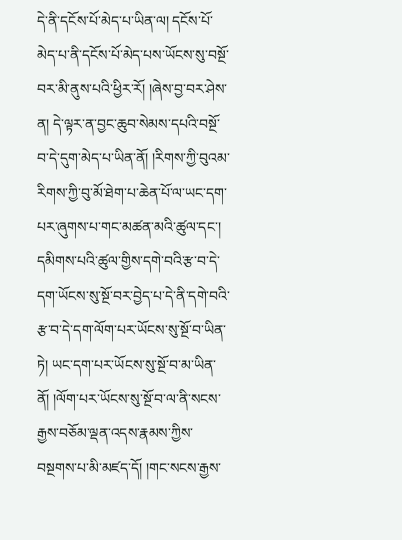དེ་ནི་དངོས་པོ་མེད་པ་ཡིན་ལ། དངོས་པོ་མེད་པ་ནི་དངོས་པོ་མེད་པས་ཡོངས་སུ་བསྔོ་བར་མི་ནུས་པའི་ཕྱིར་རོ། །ཞེས་བྱ་བར་ཤེས་ན། དེ་ལྟར་ན་བྱང་ཆུབ་སེམས་དཔའི་བསྔོ་བ་དེ་དུག་མེད་པ་ཡིན་ནོ། །རིགས་ཀྱི་བུའམ་རིགས་ཀྱི་བུ་མོ་ཐེག་པ་ཆེན་པོ་ལ་ཡང་དག་པར་ཞུགས་པ་གང་མཚན་མའི་ཚུལ་དང་། དམིགས་པའི་ཚུལ་གྱིས་དགེ་བའི་རྩ་བ་དེ་དག་ཡོངས་སུ་སྔོ་བར་བྱེད་པ་དེ་ནི་དགེ་བའི་རྩ་བ་དེ་དག་ལོག་པར་ཡོངས་སུ་སྔོ་བ་ཡིན་ཏེ། ཡང་དག་པར་ཡོངས་སུ་སྔོ་བ་མ་ཡིན་ནོ། །ལོག་པར་ཡོངས་སུ་སྔོ་བ་ལ་ནི་སངས་རྒྱས་བཅོམ་ལྡན་འདས་རྣམས་ཀྱིས་བསྔགས་པ་མི་མཛད་དོ། །གང་སངས་རྒྱས་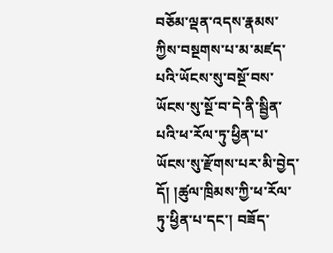བཅོམ་ལྡན་འདས་རྣམས་ཀྱིས་བསྔགས་པ་མ་མཛད་པའི་ཡོངས་སུ་བསྔོ་བས་ཡོངས་སུ་སྔོ་བ་དེ་ནི་སྦྱིན་པའི་ཕ་རོལ་ཏུ་ཕྱིན་པ་ཡོངས་སུ་རྫོགས་པར་མི་བྱེད་དོ། །ཚུལ་ཁྲིམས་ཀྱི་ཕ་རོལ་ཏུ་ཕྱིན་པ་དང་། བཟོད་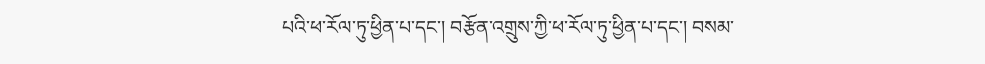པའི་ཕ་རོལ་ཏུ་ཕྱིན་པ་དང་། བརྩོན་འགྲུས་ཀྱི་ཕ་རོལ་ཏུ་ཕྱིན་པ་དང་། བསམ་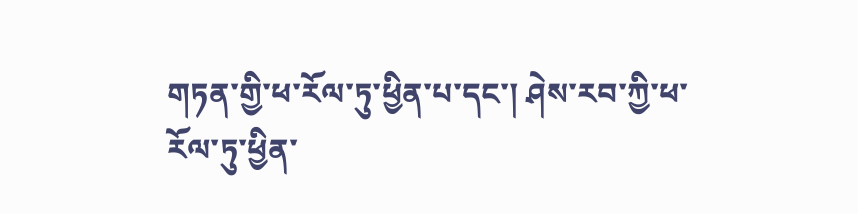གཏན་གྱི་ཕ་རོལ་ཏུ་ཕྱིན་པ་དང་། ཤེས་རབ་ཀྱི་ཕ་རོལ་ཏུ་ཕྱིན་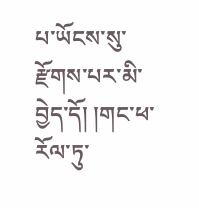པ་ཡོངས་སུ་རྫོགས་པར་མི་བྱེད་དོ། །གང་ཕ་རོལ་ཏུ་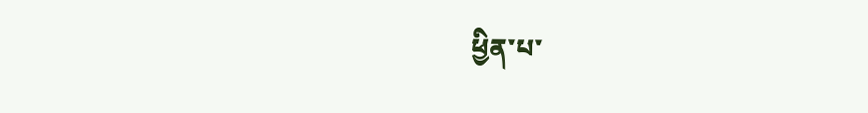ཕྱིན་པ་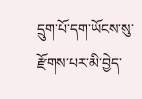དྲུག་པོ་དག་ཡོངས་སུ་རྫོགས་པར་མི་བྱེད་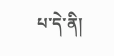པ་དེ་ནི།